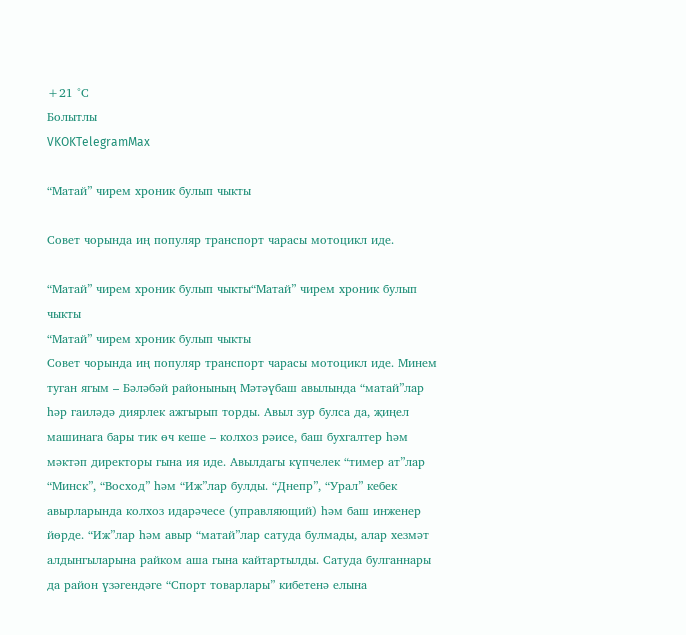+21 °С
Болытлы
VKOKTelegramMax

“Матай” чирем хроник булып чыкты

Совет чорында иң популяр транспорт чарасы мотоцикл иде.

“Матай” чирем хроник булып чыкты“Матай” чирем хроник булып чыкты
“Матай” чирем хроник булып чыкты
Совет чорында иң популяр транспорт чарасы мотоцикл иде. Минем туган ягым – Бәләбәй районының Мәтәүбаш авылында “матай”лар һәр гаиләдә диярлек ажгырып торды. Авыл зур булса да, җиңел машинага бары тик өч кеше – колхоз рәисе, баш бухгалтер һәм мәктәп директоры гына ия иде. Авылдагы күпчелек “тимер ат”лар “Минск”, “Восход” һәм “Иж”лар булды. “Днепр”, “Урал” кебек авырларында колхоз идарәчесе (управляющий) һәм баш инженер йөрде. “Иж”лар һәм авыр “матай”лар сатуда булмады, алар хезмәт алдынгыларына райком аша гына кайтартылды. Сатуда булганнары да район үзәгендәге “Спорт товарлары” кибетенә елына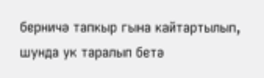берничә тапкыр гына кайтартылып, шунда ук таралып бетә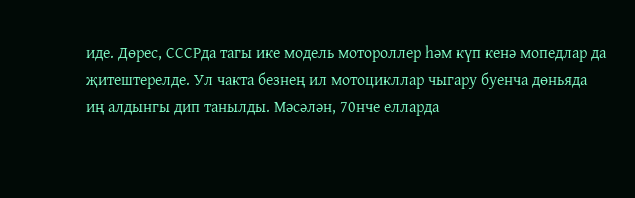иде. Дөрес, СССРда тагы ике модель мотороллер һәм күп кенә мопедлар да җитештерелде. Ул чакта безнең ил мотоцикллар чыгару буенча дөньяда иң алдынгы дип танылды. Мәсәлән, 70нче елларда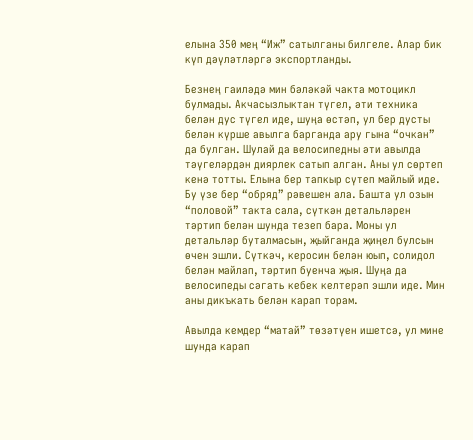елына 350 мең “Иж” сатылганы билгеле. Алар бик күп дәүләтләргә экспортланды.

Безнең гаиләдә мин бәләкәй чакта мотоцикл булмады. Акчасызлыктан түгел, әти техника белән дус түгел иде, шуңа өстәп, ул бер дусты белән күрше авылга барганда ару гына “очкан” да булган. Шулай да велосипедны әти авылда тәүгеләрдән диярлек сатып алган. Аны ул сөртеп кенә тотты. Елына бер тапкыр сүтеп майлый иде.
Бу үзе бер “обряд” рәвешен ала. Башта ул озын “половой” такта сала, сүткән детальләрен тәртип белән шунда тезеп бара. Моны ул детальләр буталмасын, җыйганда җиңел булсын өчен эшли. Сүткәч, керосин белән юып, солидол белән майлап, тәртип буенча җыя. Шуңа да велосипеды сәгать кебек келтерәп эшли иде. Мин аны дикъкать белән карап торам.

Авылда кемдер “матай” төзәтүен ишетсә, ул мине шунда карап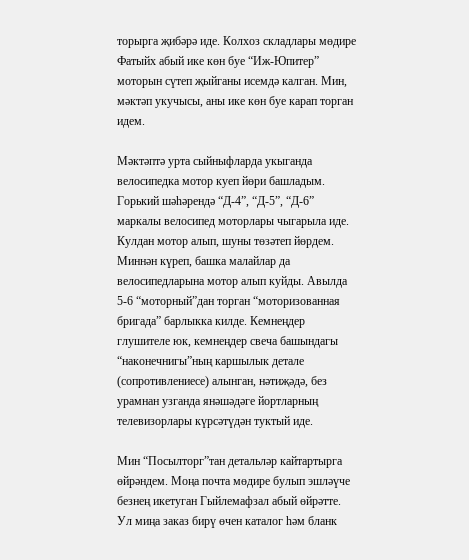торырга җибәрә иде. Колхоз складлары мөдире Фатыйх абый ике көн буе “Иж-Юпитер” моторын сүтеп җыйганы исемдә калган. Мин, мәктәп укучысы, аны ике көн буе карап торган идем.

Мәктәптә урта сыйныфларда укыганда велосипедка мотор куеп йөри башладым. Горький шәһәрендә “Д-4”, “Д-5”, “Д-6” маркалы велосипед моторлары чыгарыла иде. Кулдан мотор алып, шуны төзәтеп йөрдем. Миннән күреп, башка малайлар да велосипедларына мотор алып куйды. Авылда 5-6 “моторный”дан торган “моторизованная бригада” барлыкка килде. Кемнеңдер глушителе юк, кемнеңдер свеча башындагы “наконечнигы”ның каршылык детале (сопротивлениесе) алынган, нәтиҗәдә, без урамнан узганда янәшәдәге йортларның телевизорлары күрсәтүдән туктый иде.

Мин “Посылторг”тан детальләр кайтартырга өйрәндем. Моңа почта мөдире булып эшләүче безнең икетуган Гыйлемафзал абый өйрәтте. Ул миңа заказ бирү өчен каталог һәм бланк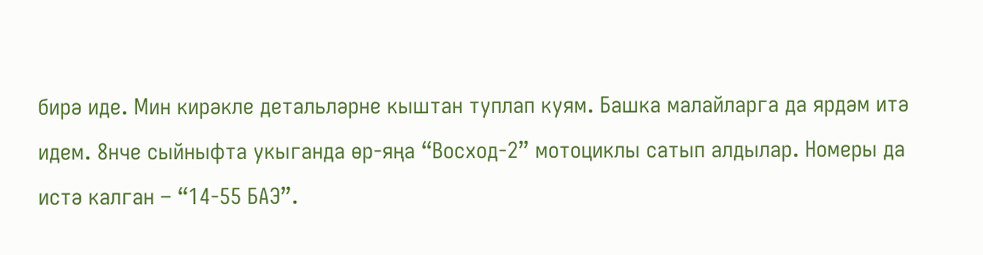бирә иде. Мин кирәкле детальләрне кыштан туплап куям. Башка малайларга да ярдәм итә идем. 8нче сыйныфта укыганда өр-яңа “Восход-2” мотоциклы сатып алдылар. Номеры да истә калган – “14-55 БАЭ”.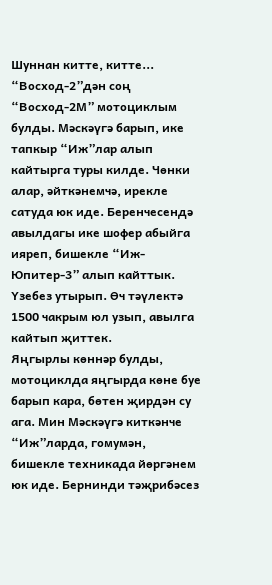Шуннан китте, китте...
“Восход-2”дән соң “Восход-2М” мотоциклым булды. Мәскәүгә барып, ике тапкыр “Иж”лар алып кайтырга туры килде. Чөнки алар, әйткәнемчә, ирекле сатуда юк иде. Беренчесендә авылдагы ике шофер абыйга ияреп, бишекле “Иж-Юпитер-3” алып кайттык. Үзебез утырып. Өч тәүлектә 1500 чакрым юл узып, авылга кайтып җиттек.
Яңгырлы көннәр булды, мотоциклда яңгырда көне буе барып кара, бөтен җирдән су ага. Мин Мәскәүгә киткәнче “Иж”ларда, гомумән, бишекле техникада йөргәнем юк иде. Бернинди тәҗрибәсез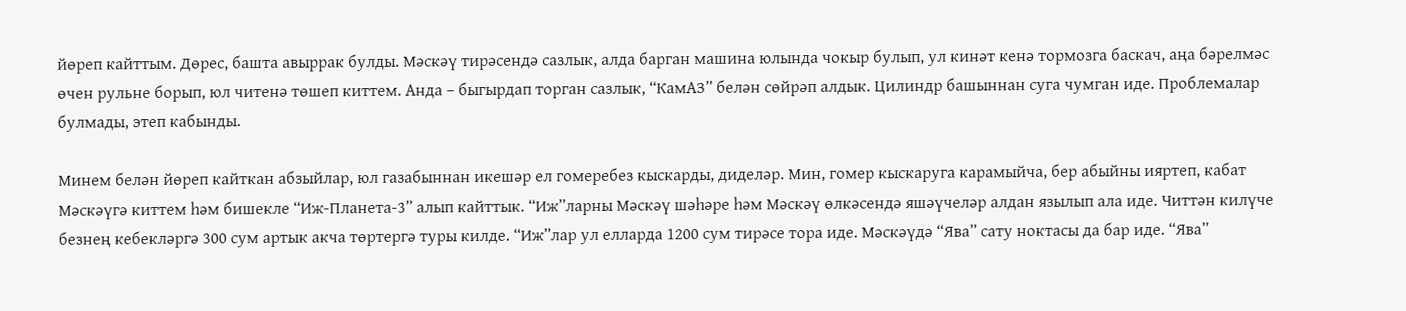йөреп кайттым. Дөрес, башта авыррак булды. Мәскәү тирәсендә сазлык, алда барган машина юлында чокыр булып, ул кинәт кенә тормозга баскач, аңа бәрелмәс өчен рульне борып, юл читенә төшеп киттем. Анда – быгырдап торган сазлык, “КамАЗ” белән сөйрәп алдык. Цилиндр башыннан суга чумган иде. Проблемалар булмады, этеп кабынды.

Минем белән йөреп кайткан абзыйлар, юл газабыннан икешәр ел гомеребез кыскарды, диделәр. Мин, гомер кыскаруга карамыйча, бер абыйны ияртеп, кабат Мәскәүгә киттем һәм бишекле “Иж-Планета-3” алып кайттык. “Иж”ларны Мәскәү шәһәре һәм Мәскәү өлкәсендә яшәүчеләр алдан язылып ала иде. Читтән килүче безнең кебекләргә 300 сум артык акча төртергә туры килде. “Иж”лар ул елларда 1200 сум тирәсе тора иде. Мәскәүдә “Ява” сату ноктасы да бар иде. “Ява”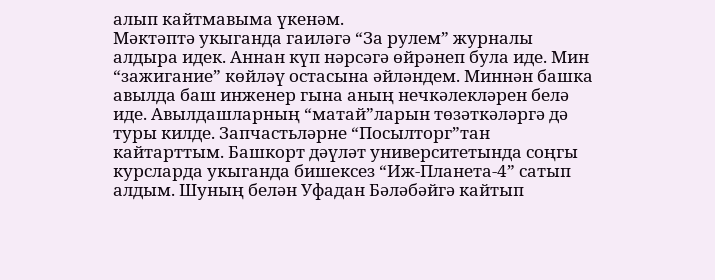алып кайтмавыма үкенәм.
Мәктәптә укыганда гаиләгә “За рулем” журналы алдыра идек. Аннан күп нәрсәгә өйрәнеп була иде. Мин “зажигание” көйләү остасына әйләндем. Миннән башка авылда баш инженер гына аның нечкәлекләрен белә иде. Авылдашларның “матай”ларын төзәткәләргә дә туры килде. Запчастьләрне “Посылторг”тан кайтарттым. Башкорт дәүләт университетында соңгы курсларда укыганда бишексез “Иж-Планета-4” сатып алдым. Шуның белән Уфадан Бәләбәйгә кайтып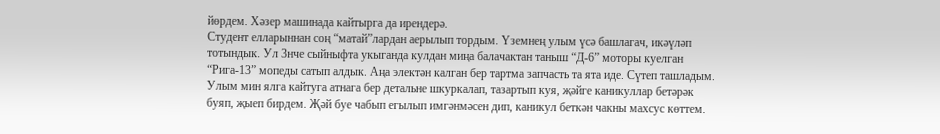йөрдем. Хәзер машинада кайтырга да ирендерә.
Студент елларыннан соң “матай”лардан аерылып тордым. Үземнең улым үсә башлагач, икәүләп тотындык. Ул 3нче сыйныфта укыганда кулдан миңа балачактан таныш “Д-6” моторы куелган “Рига-13” мопеды сатып алдык. Аңа электән калган бер тартма запчасть та ята иде. Сүтеп ташладым. Улым мин ялга кайтуга атнага бер детальне шкуркалап, тазартып куя, җәйге каникуллар бетәрәк буяп, җыеп бирдем. Җәй буе чабып егылып имгәнмәсен дип, каникул беткән чакны махсус көттем.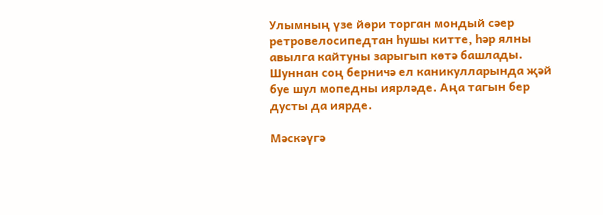Улымның үзе йөри торган мондый сәер ретровелосипедтан һушы китте, һәр ялны авылга кайтуны зарыгып көтә башлады. Шуннан соң берничә ел каникулларында җәй буе шул мопедны иярләде. Аңа тагын бер дусты да иярде.

Мәскәүгә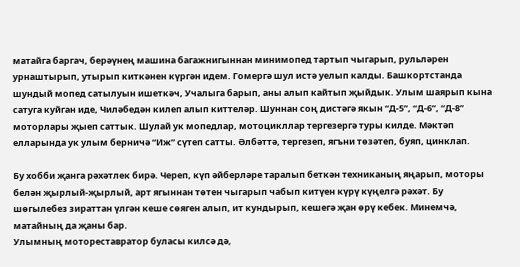матайга баргач, берәүнең машина багажнигыннан минимопед тартып чыгарып, рульләрен урнаштырып, утырып киткәнен күргән идем. Гомергә шул истә уелып калды. Башкортстанда шундый мопед сатылуын ишеткәч, Учалыга барып, аны алып кайтып җыйдык. Улым шаярып кына сатуга куйган иде, Чиләбедән килеп алып киттеләр. Шуннан соң дистәгә якын “Д-5”, “Д-6”, “Д-8” моторлары җыеп саттык. Шулай ук мопедлар, мотоцикллар тергезергә туры килде. Мәктәп елларында ук улым берничә “Иж” сүтеп сатты. Әлбәттә, тергезеп, ягъни төзәтеп, буяп, цинклап.

Бу хобби җанга рәхәтлек бирә. Череп, күп әйберләре таралып беткән техниканың яңарып, моторы белән җырлый-җырлый, арт ягыннан төтен чыгарып чабып китүен күрү күңелгә рәхәт. Бу шөгылебез зираттан үлгән кеше сөяген алып, ит кундырып, кешегә җан өрү кебек. Минемчә, матайның да җаны бар.
Улымның мотореставратор буласы килсә дә,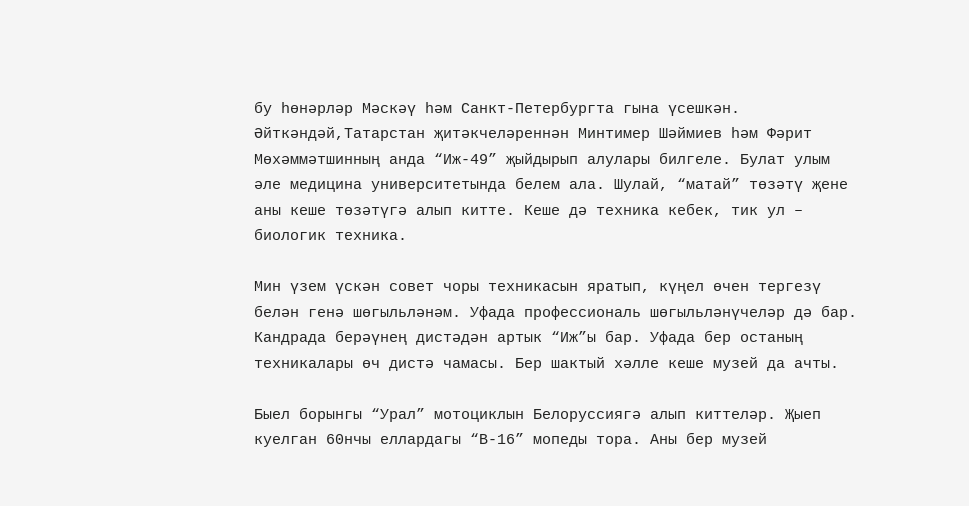бу һөнәрләр Мәскәү һәм Санкт-Петербургта гына үсешкән. Әйткәндәй,Татарстан җитәкчеләреннән Минтимер Шәймиев һәм Фәрит Мөхәммәтшинның анда “Иж-49” җыйдырып алулары билгеле. Булат улым әле медицина университетында белем ала. Шулай, “матай” төзәтү җене аны кеше төзәтүгә алып китте. Кеше дә техника кебек, тик ул – биологик техника.

Мин үзем үскән совет чоры техникасын яратып, күңел өчен тергезү белән генә шөгыльләнәм. Уфада профессиональ шөгыльләнүчеләр дә бар. Кандрада берәүнең дистәдән артык “Иж”ы бар. Уфада бер останың техникалары өч дистә чамасы. Бер шактый хәлле кеше музей да ачты.

Быел борынгы “Урал” мотоциклын Белоруссиягә алып киттеләр. Җыеп куелган 60нчы еллардагы “В-16” мопеды тора. Аны бер музей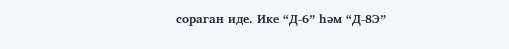сораган иде. Ике “Д-6” һәм “Д-8Э”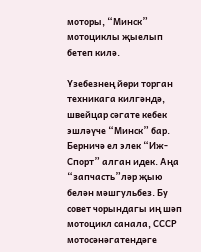моторы, “Минск” мотоциклы җыелып бетеп килә.

Үзебезнең йөри торган техникага килгәндә, швейцар сәгате кебек эшләүче “Минск” бар. Берничә ел элек “Иж-Спорт” алган идек. Аңа “запчасть”ләр җыю белән мәшгульбез. Бу совет чорындагы иң шәп мотоцикл санала, СССР мотосәнәгатендәге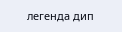легенда дип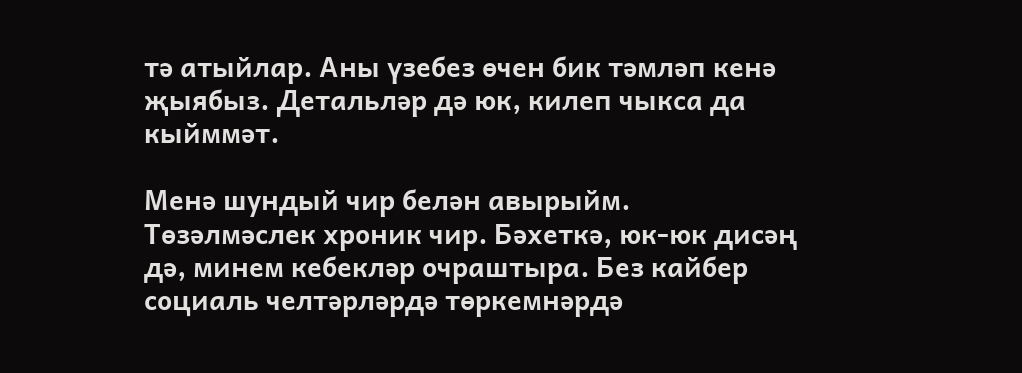тә атыйлар. Аны үзебез өчен бик тәмләп кенә җыябыз. Детальләр дә юк, килеп чыкса да кыйммәт.

Менә шундый чир белән авырыйм. Төзәлмәслек хроник чир. Бәхеткә, юк-юк дисәң дә, минем кебекләр очраштыра. Без кайбер социаль челтәрләрдә төркемнәрдә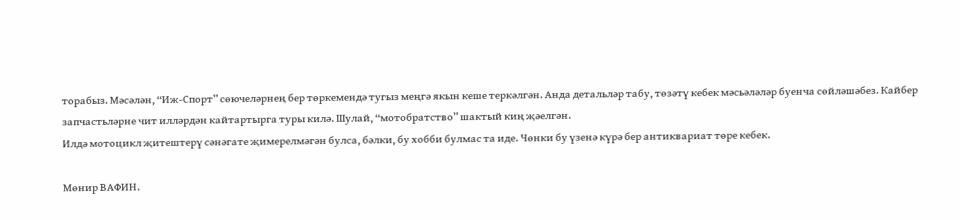торабыз. Мәсәлән, “Иж-Спорт” сөючеләрнең бер төркемендә тугыз меңгә якын кеше теркәлгән. Анда детальләр табу, төзәтү кебек мәсьәләләр буенча сөйләшәбез. Кайбер запчастьләрне чит илләрдән кайтартырга туры килә. Шулай, “мотобратство” шактый киң җәелгән.
Илдә мотоцикл җитештерү сәнәгате җимерелмәгән булса, бәлки, бу хобби булмас та иде. Чөнки бу үзенә күрә бер антиквариат төре кебек.

Мөнир ВАФИН.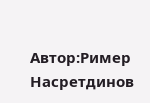Автор:Ример Насретдинов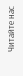Читайте нас